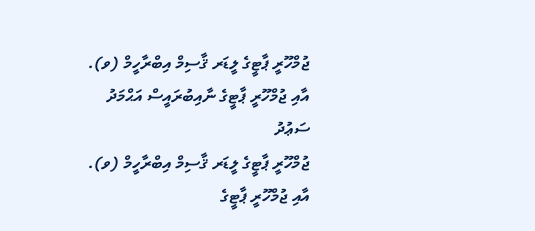ޖުމްހޫރީ ޕާޓީގެ ލީޑަރ ޤާސިމް އިބްރާހީމް (ވ). އާއި ޖުމްހޫރީ ޕާޓީގެ ނާއިބުރައީސް އަޙްމަދު ސަޢުދު
ޖުމްހޫރީ ޕާޓީގެ ލީޑަރ ޤާސިމް އިބްރާހީމް (ވ). އާއި ޖުމްހޫރީ ޕާޓީގެ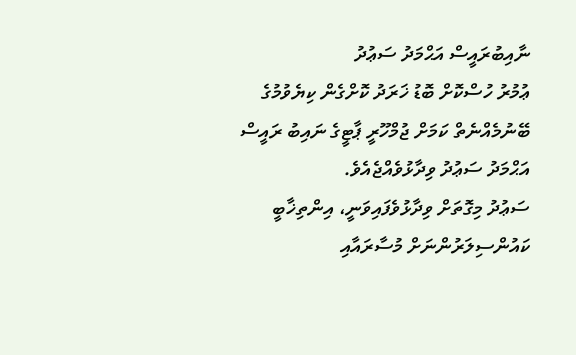ނާއިބުރައީސް އަޙްމަދު ސަޢުދު
ޢުމުރު ހުސްކޮށް ބޮޑު ޚަރަދު ކޮށްގެން ކިޔެވުމުގެ ބޭނުމެއްނެތް ކަމަށް ޖުމްހޫރީ ޕާޓީގެ ނައިބު ރައީސް އަޙްމަދު ސަޢުދު ވިދާޅުވެއްޖެއެވެ.
ސަޢުދު މިގޮތަށް ވިދާޅުވެފައިވަނީ، އިންތިޚާބީ ކައުންސިލަރުންނަށް މުސާރައާއި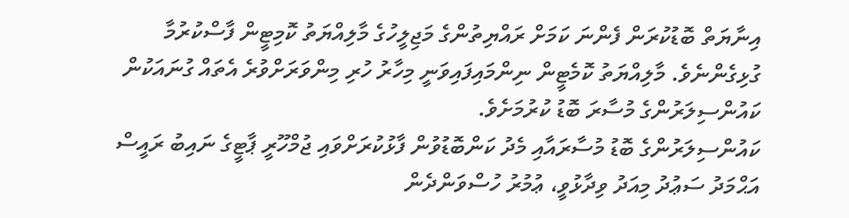އިނާޔަތް ބޮޑުކުރަން ފެންނަ ކަމަށް ރައްޔިތުންގެ މަޖިލީހުގެ މާލިއްޔަތު ކޮމިޓީން ފާސްކުރުމާ ގުޅިގެންނެވެ. މާލިއްޔަތު ކޮމެޓީން ނިންމައިފައިވަނީ މިހާރު ހުރި މިންވަރަށްވުރެ އެތައް ގުނައަކުން ކައުންސިލަރުންގެ މުސާރަ ބޮޑު ކުރުމަށެވެ.
ކައުންސިލަރުންގެ ބޮޑު މުސާރައާއި މެދު ކަންބޮޑުވުން ފާޅުކުރަށްވައި ޖުމްހޫރީ ޕާޓީގެ ނައިބު ރައީސް އަޙްމަދު ސަޢުދު މިއަދު ވިދާޅުވީ، ޢުމުރު ހުސްވަންދެން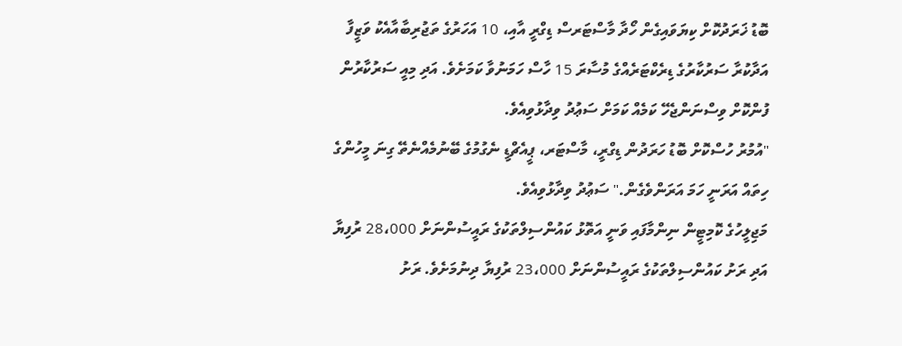ބޮޑު ޚަރަދުކޮށް ކިޔަވައިގެން ހޯދާ މާސްޓަރސް ޑިގްރީ އާއި، 10 އަހަރުގެ ތަޖުރިބާއާއެކު ވަޒީފާ އަދާކުރާ ސަރުކާރުގެ ޑިރެކްޓަރެއްގެ މުސާރަ 15 ހާސް ހަމަނުވާ ކަމަށެވެ. އަދި މިއީ ސަރުކާރުން ފުންކޮށް ވިސްނަންޖެހޭ ކަމެއް ކަމަށް ސަޢުދު ވިދާޅުވިއެވެ.
"އުމުރު ހުސްކޮށް ބޮޑު ހަރަދުން ޑިގްރީ، މާސްޓަރ، ޕީއެޗްޑީ ނެގުމުގެ ބޭނުމެއްނެތޭ ގިނަ މީހުންގެ ހިތައް އަރަނީ ހަމަ އަރަންވެގެން." ސަޢުދު ވިދާޅުވިއެވެ.
މަޖިލީހުގެ ކޮމިޓީން ނިންމާފައި ވަނީ އަތޮޅު ކައުންސިލްތަކުގެ ރައީސުންނަށް 28،000 ރުފިޔާ އަދި ރަށު ކައުންސިލްތަކުގެ ރައީސުންނަށް 23،000 ރުފިޔާ ދިނުމަށެވެ. ރަށު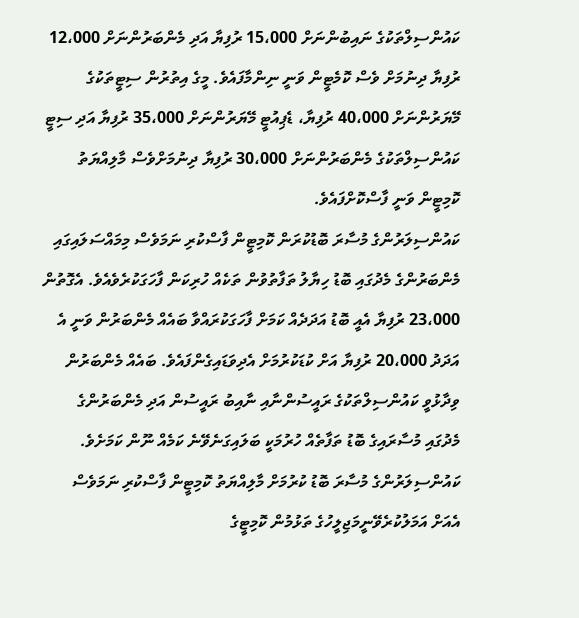ކައުންސިލްތަކުގެ ނައިބުންނަށް 15،000 ރުފިޔާ އަދި މެންބަރުންނަށް 12،000 ރުފިޔާ ދިނުމަށް ވެސް ކޮމެޓީން ވަނީ ނިންމާފައެވެ. މީގެ އިތުރުން ސިޓީތަކުގެ މޭޔަރުންނަށް 40،000 ރުފިޔާ، ޑެޕިއުޓީ މޭޔަރުންނަށް 35،000 ރުފިޔާ އަދި ސިޓީ ކައުންސިލްތަކުގެ މެންބަރުންނަށް 30،000 ރުފިޔާ ދިނުމަށްވެސް މާލިއްޔަތު ކޮމިޓީން ވަނީ ފާސްކޮށްފައެވެ.
ކައުންސިލަރުންގެ މުސާރަ ބޮޑުކުރަން ކޮމިޓީން ފާސްކުރި ނަމަވެސް މިމައްސަލައިގައި މެންބަރުންގެ މެދުގައި ބޮޑު ހިޔާލު ތަފާތުވުން ތަކެއް ހުރިކަން ފާހަގަކުރެވެއެވެ. އެގޮތުން 23،000 ރުފިޔާ އެއީ ބޮޑު އަދަދެއް ކަމަށް ފާހަގަކުރައްވާ ބައެއް މެންބަރުން ވަނީ އެ އަދަދު 20،000 ރުފިޔާ އަށް ކުޑަކުރުމަށް އެދިވަޑައިގެންފައެވެ. ބައެއް މެންބަރުން ވިދާޅުވީ ކައުންސިލްތަކުގެ ރައީސުންނާއި ނާއިބު ރައީސުން އަދި މެންބަރުންގެ މެދުގައި މުސާރައިގެ ބޮޑު ތަފާތެއް ހުރުމަކީ ބަލައިގަނެވޭނެ ކަމެއް ނޫން ކަމަށެވެ. ކައުންސިލަރުންގެ މުސާރަ ބޮޑު ކުރުމަށް މާލިއްޔަތު ކޮމިޓީން ފާސްކުރި ނަމަވެސް އެއަށް އަމަލުކުރެވޭނީމަޖިލީހުގެ ތަޅުމުން ކޮމިޓީގެ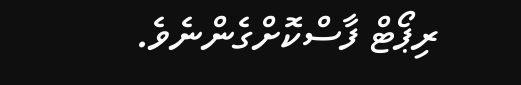ރިޕޯޓް ފާސްކޮށްގެންނެވެ.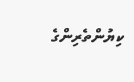ކިޔުންތެރިންގެ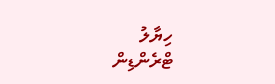ހިޔާލު
ޓްރެންޑިން